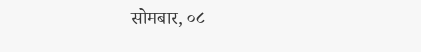सोमबार, ०८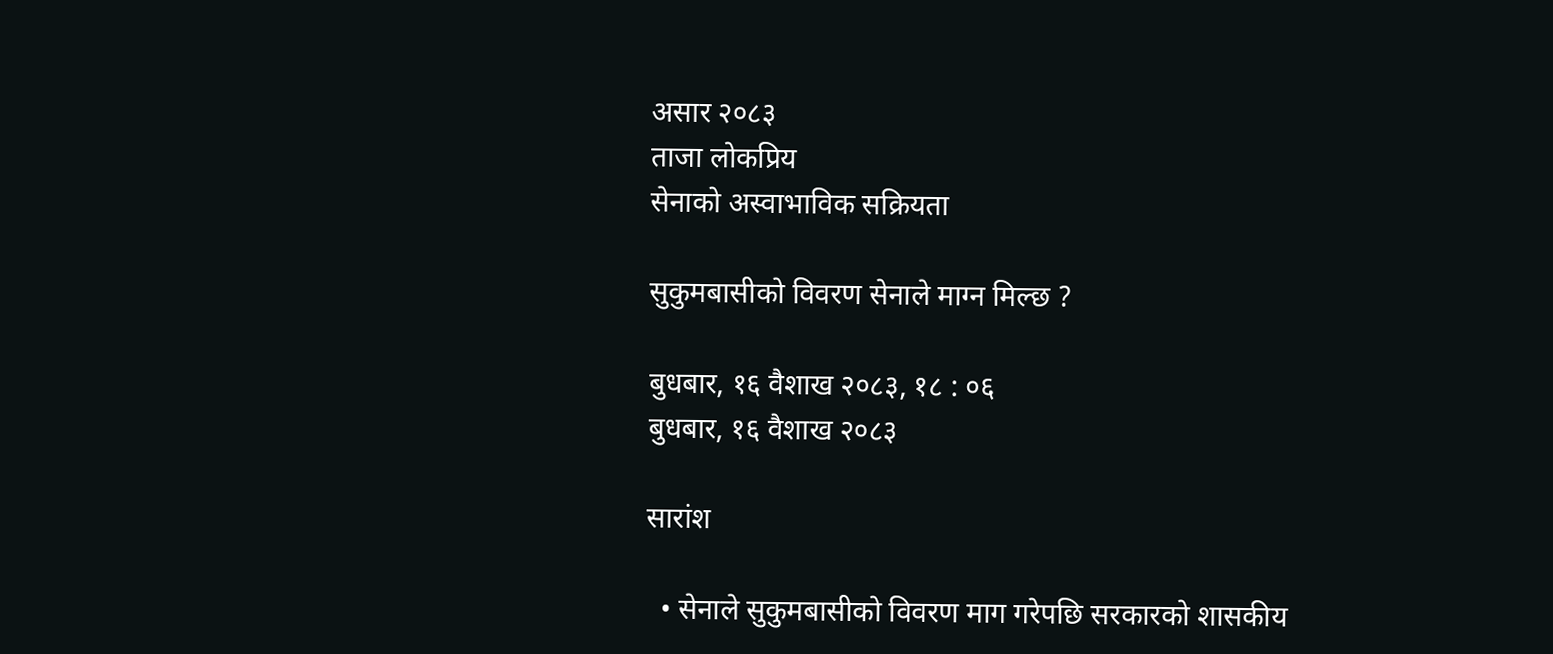असार २०८३
ताजा लोकप्रिय
सेनाको अस्वाभाविक सक्रियता

सुकुमबासीको विवरण सेनाले माग्न मिल्छ ?

बुधबार, १६ वैशाख २०८३, १८ : ०६
बुधबार, १६ वैशाख २०८३

सारांश

  • सेनाले सुकुमबासीको विवरण माग गरेपछि सरकारको शासकीय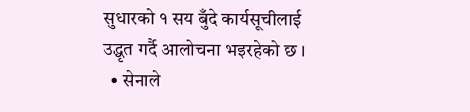सुधारको १ सय बुँदे कार्यसूचीलाई उद्धृत गर्दै आलोचना भइरहेको छ ।
  • सेनाले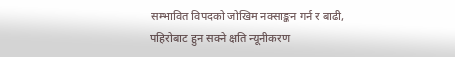सम्भावित विपदको जोखिम नक्साङ्कन गर्न र बाढी, पहिरोबाट हुन सक्ने क्षति न्यूनीकरण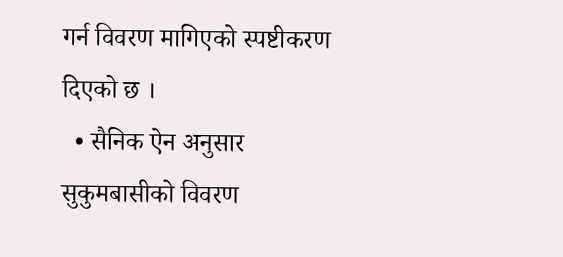गर्न विवरण मागिएको स्पष्टीकरण दिएको छ ।
  • सैनिक ऐन अनुसार सुकुमबासीको विवरण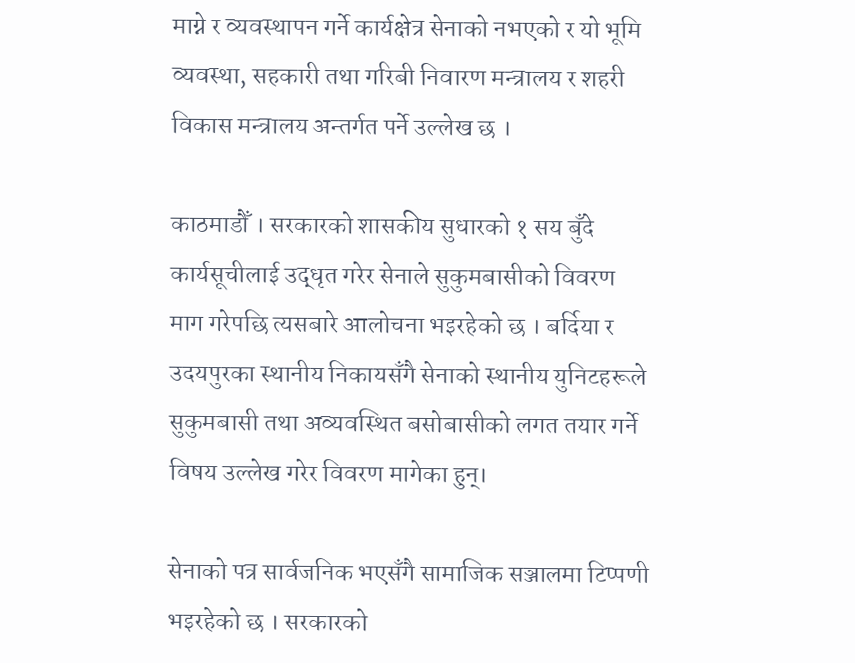माग्ने र व्यवस्थापन गर्ने कार्यक्षेत्र सेनाको नभएको र यो भूमि व्यवस्था, सहकारी तथा गरिबी निवारण मन्त्रालय र शहरी विकास मन्त्रालय अन्तर्गत पर्ने उल्लेख छ ।

काठमाडौँ । सरकारको शासकीय सुधारको १ सय बुँदे कार्यसूचीलाई उद्धृत गरेर सेनाले सुकुमबासीको विवरण माग गरेपछि त्यसबारे आलोचना भइरहेको छ । बर्दिया र उदयपुरका स्थानीय निकायसँगै सेनाको स्थानीय युनिटहरूले सुकुमबासी तथा अव्यवस्थित बसोबासीको लगत तयार गर्ने विषय उल्लेख गरेर विवरण मागेका हुन्।

सेनाको पत्र सार्वजनिक भएसँगै सामाजिक सञ्जालमा टिप्पणी भइरहेको छ । सरकारको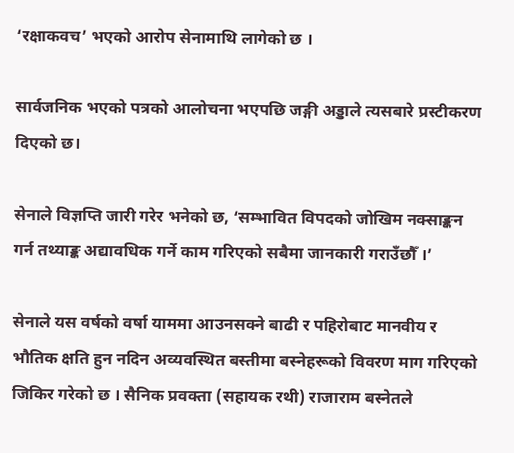‘रक्षाकवच’ भएको आरोप सेनामाथि लागेको छ ।

सार्वजनिक भएको पत्रको आलोचना भएपछि जङ्गी अड्डाले त्यसबारे प्रस्टीकरण दिएको छ।

सेनाले विज्ञप्ति जारी गरेर भनेको छ, ‘सम्भावित विपदको जोखिम नक्साङ्कन गर्न तथ्याङ्क अद्यावधिक गर्ने काम गरिएको सबैमा जानकारी गराउँछौँ ।’

सेनाले यस वर्षको वर्षा याममा आउनसक्ने बाढी र पहिरोबाट मानवीय र भौतिक क्षति हुन नदिन अव्यवस्थित बस्तीमा बस्नेहरूको विवरण माग गरिएको जिकिर गरेको छ । सैनिक प्रवक्ता (सहायक रथी) राजाराम बस्नेतले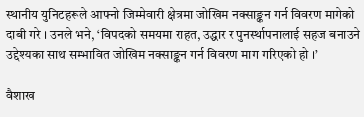स्थानीय युनिटहरूले आफ्नो जिम्मेवारी क्षेत्रमा जोखिम नक्साङ्कन गर्न विवरण मागेको दाबी गरे । उनले भने, ‘विपदको समयमा राहत, उद्धार र पुनर्स्थापनालाई सहज बनाउने उद्देश्यका साथ सम्भावित जोखिम नक्साङ्कन गर्न विवरण माग गरिएको हो ।’

वैशाख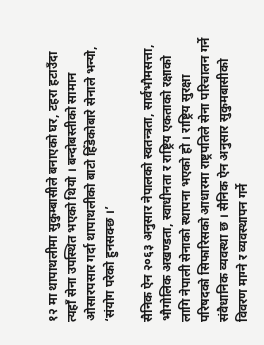१२ मा थापाथलीमा सुकुम्बासीले बनाएको घर, टहरा हटाउँदा त्यहाँ सेना उपस्थित भएको थियो । बन्दोबस्तीको सामान ओसारपसार गर्दा थापाथलीको बाटो हिँडेकोबारे सेनाले भन्यो, ‘संयोग परेको हुनसक्छ ।’

सैनिक ऐन २०६३ अनुसार नेपालको स्वतन्त्रता, सार्वभौमसत्ता, भौगोलिक अखण्डता, स्वाधीनता र राष्ट्रिय एकताको रक्षाको लागि नेपाली सेनाको स्थापना भएको हो । राष्ट्रिय सुरक्षा परिषदको सिफारिसको आधारमा राष्ट्रपतिले सेना परिचालन गर्ने संवैधानिक व्यवस्था छ । सैनिक ऐन अनुसार सुकुमबासीको विवरण माग्ने र व्यवस्थापन गर्ने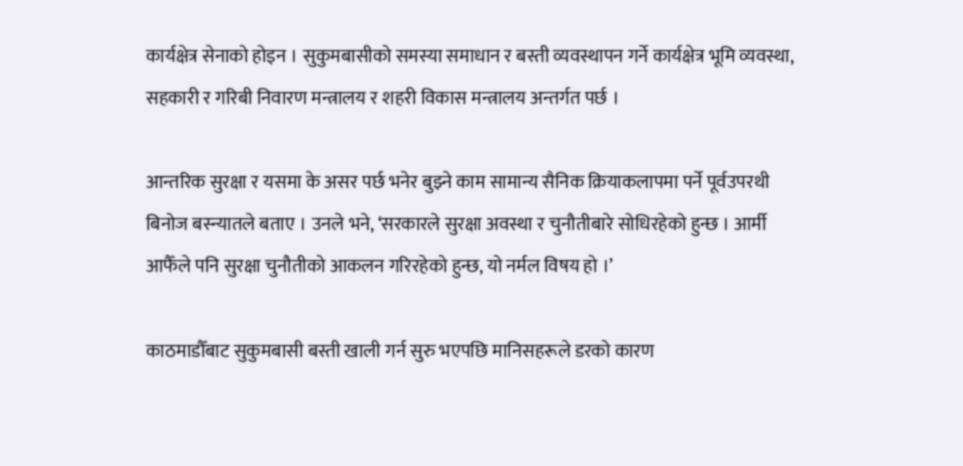कार्यक्षेत्र सेनाको होइन । सुकुमबासीको समस्या समाधान र बस्ती व्यवस्थापन गर्ने कार्यक्षेत्र भूमि व्यवस्था, सहकारी र गरिबी निवारण मन्त्रालय र शहरी विकास मन्त्रालय अन्तर्गत पर्छ ।

आन्तरिक सुरक्षा र यसमा के असर पर्छ भनेर बुझ्ने काम सामान्य सैनिक क्रियाकलापमा पर्ने पूर्वउपरथी बिनोज बस्न्यातले बताए । उनले भने, ‘सरकारले सुरक्षा अवस्था र चुनौतीबारे सोधिरहेको हुन्छ । आर्मी आफैँले पनि सुरक्षा चुनौतीको आकलन गरिरहेको हुन्छ, यो नर्मल विषय हो ।’

काठमाडौँबाट सुकुमबासी बस्ती खाली गर्न सुरु भएपछि मानिसहरूले डरको कारण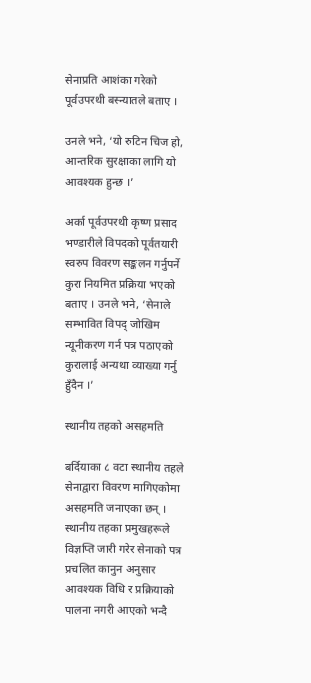सेनाप्रति आशंका गरेको पूर्वउपरथी बस्न्यातले बताए ।

उनले भने, ‘यो रुटिन चिज हो, आन्तरिक सुरक्षाका लागि यो आवश्यक हुन्छ ।’

अर्का पूर्वउपरथी कृष्ण प्रसाद भण्डारीले विपदको पूर्वतयारी स्वरुप विवरण सङ्कलन गर्नुपर्ने कुरा नियमित प्रक्रिया भएको बताए । उनले भने, ‘सेनाले सम्भावित विपद् जोखिम न्यूनीकरण गर्न पत्र पठाएको कुरालाई अन्यथा व्याख्या गर्नु हुँदैन ।’

स्थानीय तहको असहमति

बर्दियाका ८ वटा स्थानीय तहले सेनाद्वारा विवरण मागिएकोमा असहमति जनाएका छन् । स्थानीय तहका प्रमुखहरूले विज्ञप्ति जारी गरेर सेनाको पत्र प्रचलित कानुन अनुसार आवश्यक विधि र प्रक्रियाको पालना नगरी आएको भन्दै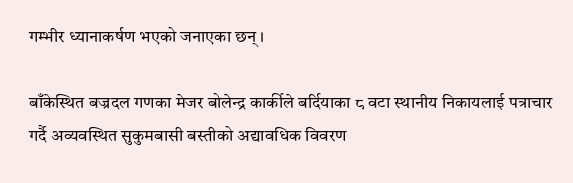गम्भीर ध्यानाकर्षण भएको जनाएका छन् ।

बाँकेस्थित बज्रदल गणका मेजर बोलेन्द्र कार्कीले बर्दियाका ८ वटा स्थानीय निकायलाई पत्राचार गर्दै अव्यवस्थित सुकुमबासी बस्तीको अद्यावधिक विवरण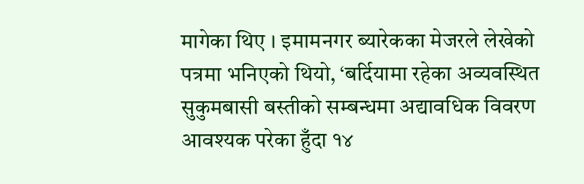मागेका थिए । इमामनगर ब्यारेकका मेजरले लेखेको पत्रमा भनिएको थियो, ‘बर्दियामा रहेका अव्यवस्थित सुकुमबासी बस्तीको सम्बन्धमा अद्यावधिक विवरण आवश्यक परेका हुँदा १४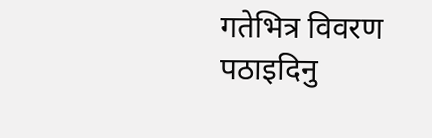गतेभित्र विवरण पठाइदिनु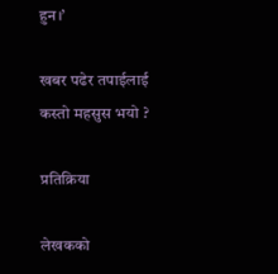हुन।’

खबर पढेर तपाईलाई कस्तो महसुस भयो ?

प्रतिक्रिया

लेखकको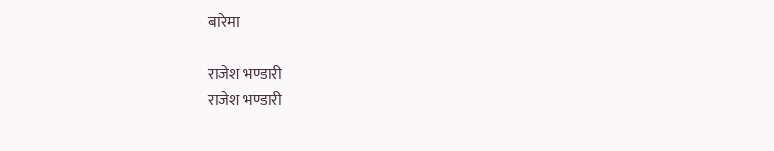बारेमा

राजेश भण्डारी
राजेश भण्डारी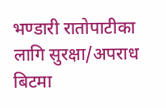भण्डारी रातोपाटीका लागि सुरक्षा/अपराध बिटमा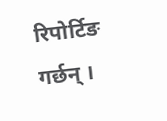रिपोर्टिङ गर्छन् ।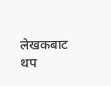लेखकबाट थप